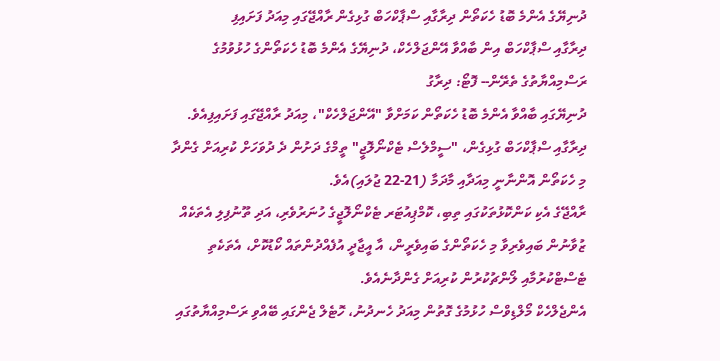ދުނިޔޭގެ އެންމެ ބޮޑު ހެކަތޯން ދިރާގާއި ސްޕާކްހަބް ގުޅިގެން ރާއްޖޭގައި މިއަދު ފަށައިފި
ދިރާގާއި ސްޕާކްހަބް އިން ބާއްވާ އޭންޖަލްހެކް، ދުނިޔޭގެ އެންމެ ބޮޑު ހެކަތޯންގެ ހުޅުވުމުގެ ރަސްމިއްޔާތުގެ ތެރޭން-- ފޮޓޯ: ދިރާގު
ދުނިޔޭގައި ބާއްވާ އެންމެ ބޮޑު ހެކަތޯން ކަމަށްވާ "އޭންޖަލްހެކް"، މިއަދު ރާއްޖޭގައި ފަށައިފިއެވެ.
ދިރާގާއި ސްޕާކްހަބް ގުޅިގެން، "ސީމްލެސް ޓެކްނޯލޮޖީ" ތީމްގެ ދަށުން ދެ ދުވަހަށް ކުރިއަށް ގެންދާ މި ހެކަތޯން އޮންނާނީ މިއަދާއި މާދަމާ (21-22 ޖުލައި)އެވެ.
ރާއްޖޭގެ އެކި ކަންކޮޅުތަކުގައި ތިބި، ކޮމްޕިއުޓަރ ޓެކްނޯލޮޖީގެ ހުނަރުވެރި، އަދި ތޫނުފިލި އެތަކެއް ޒުވާނުން ބައިވެރިވާ މި ހެކަތޯންގެ ބައިވެރީން، އާ އީޖާދީ އުފެއްދުންތައް ކޯޑުކޮށް، އެތަކެތި ޓެސްޓްކުރުމާއި ލޯންޗުކުރުން ކުރިއަށް ގެންދާނެއެވެ.
އެންޖެލްހެކް މޯލްޑިވްސް ހުޅުމުގެ ގޮތުން މިއަދު ހެނދުނު، ހޮޓެލް ޖެންގައި ބޭއްވި ރަސްމިއްޔާތުގައި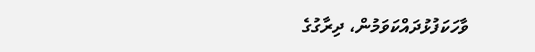ވާހަކަފުޅުދައްކަވަމުން، ދިރާގުގެ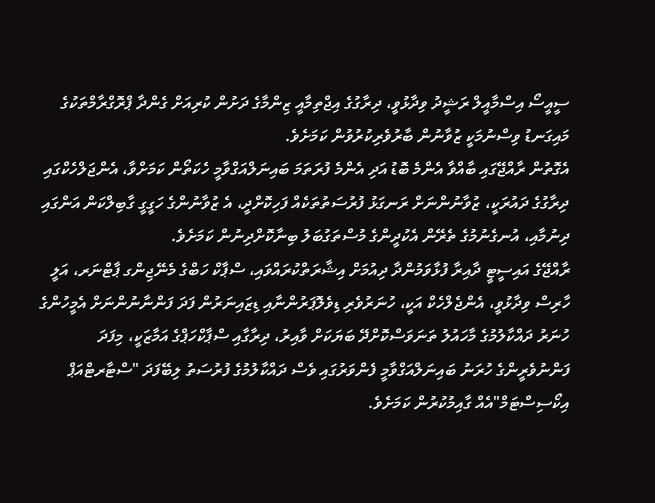ސީއީސޯ އިސްމާއީލް ރަޝީދު ވިދާޅުވީ، ދިރާގުގެ އިޖްތިމާއީ ޒިންމާގެ ދަށުން ކުރިއަށް ގެންދާ ޕްރޮގްރާމްތަކުގެ މައިގަނޑު ވިސްނުމަކީ ޒުވާނުން ބާރުވެރިކުރުވުން ކަމަށެވެ.
އެގޮތުން ރާއްޖޭގައި ބާއްވާ އެންމެ ބޮޑު އަދި އެންމެ ފުރަތަމަ ބައިނަލްއަގްވާމީ ހެކަތޯން ކަމަށްވާ، އެންޖަލްހެކްގައި ދިރާގުގެ ދައުރަކީ، ޒުވާނުންނަށް ރަނގަޅު ފުރުސަތުތަކެއް ފަހިކޮށްދީ، އެ ޒުވާނުންގެ ހަގީގީ ގާބިލްކަން އަންގައި ދިނުމާއި، އުނގެނުމުގެ ތެރޭން އެކުދީންގެ މުސްތަގުބަލު ބިނާކޮށްދިނުން ކަމަށެވެ.
ރާއްޖޭގެ އައިސީޓީ ދާއިރާ ފުޅާވަމުންދާ ދިއުމަށް އިޝާރަތްކުރައްވައި، ސްޕާކް ހަބްގެ މެނޭޖިންގ ޕާޓްނަރ، އަލީ ހާރިސް ވިދާޅުވީ، އެންޖެލްހެކް އަކީ، ހުނަރުވެރި ޑިވެލޮޕަރުންނާއި ޑިޒައިނަރުން ފަދަ ފަންނާނުންނަށް އެމީހުންގެ ހުނަރު ދައްކާލުމުގެ މާހައުލު ތަނަވަސްކޮށްދޭ ބަޔަކަށް ވާއިރު، ދިރާގާއި ސްޕާކްހަޕްގެ އަމާޒަކީ، މިފަދަ ފަންނުވެރީންގެ ހުރަނު ބައިނަލްއަގްވާމީ ފެންވަރުގައި ވެސް ދައްކާލުމުގެ ފުރުސަތު ލިބޭފަދަ "ސްޓާރޓްއަޕް އިކޯސިސްޓަމް"އެއް ގާއިމުކުރުން ކަމަށެވެ.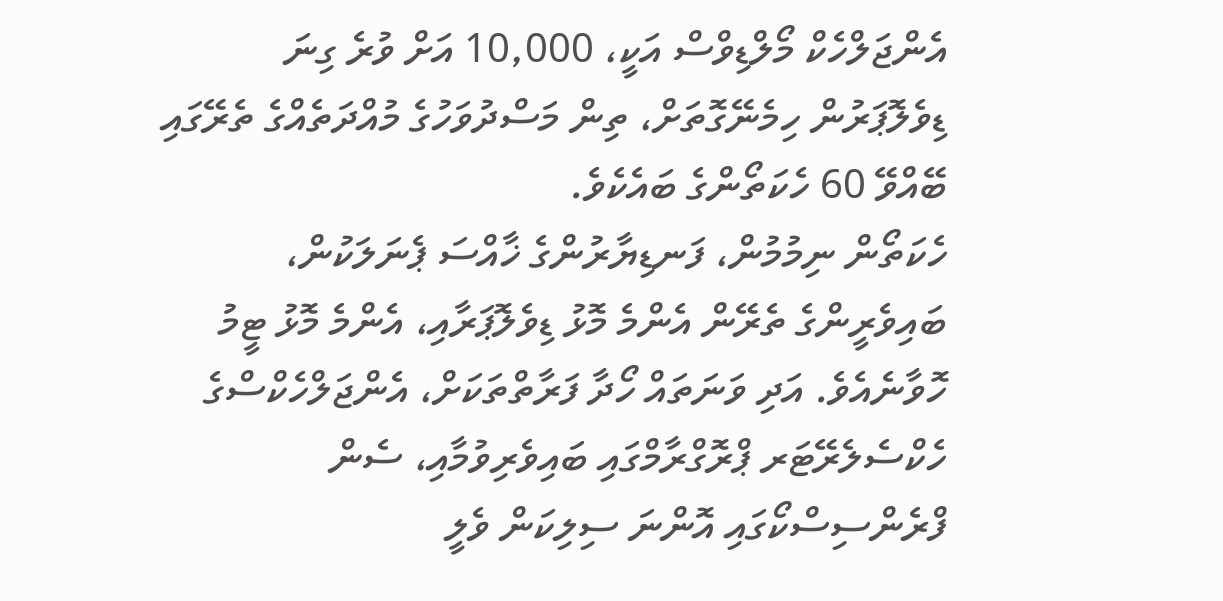އެންޖަލްހެކް މޯލްޑިވްސް އަކީ، 10,000 އަށް ވުރެ ގިނަ ޑިވެލޮޕަރުން ހިމެނޭގޮތަށް، ތިން މަސްދުވަހުގެ މުއްދަތެއްގެ ތެރޭގައި ބޭއްވޭ 60 ހެކަތޯންގެ ބައެކެވެ.
ހެކަތޯން ނިމުމުން، ފަނޑިޔާރުންގެ ޚާއްސަ ޕެނަލަކުން، ބައިވެރީންގެ ތެރޭން އެންމެ މޮޅު ޑިވެލޮޕަރާއި، އެންމެ މޮޅު ޓީމު ހޮވާނެއެވެ. އަދި ވަނަތައް ހޯދާ ފަރާތްތަކަށް، އެންޖަލްހެކްސްގެ ހެކްސެލެރޭޓަރ ޕްރޮގްރާމްގައި ބައިވެރިވުމާއި، ސެން ފްރެންސިސްކޯގައި އޮންނަ ސިލިކަން ވެލީ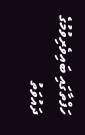ހަފްތާގައި ބައިވެރިވުމުގެ ދައުވަތު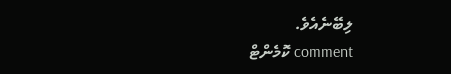ލިބޭނެއެވެ.
comment ކޮމެންޓް